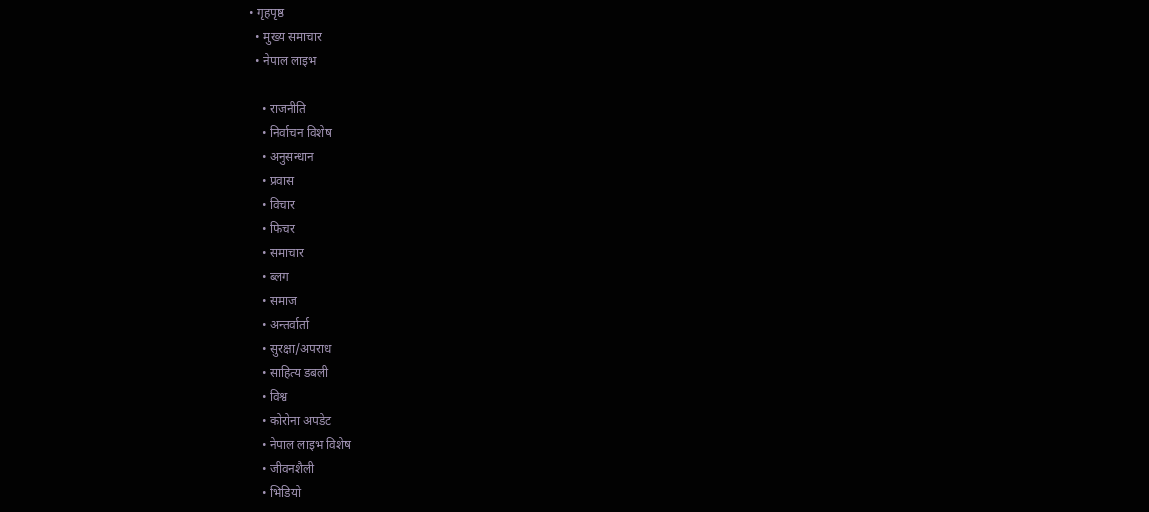• गृहपृष्ठ
  • मुख्य समाचार
  • नेपाल लाइभ

    • राजनीति
    • निर्वाचन विशेष
    • अनुसन्धान
    • प्रवास
    • विचार
    • फिचर
    • समाचार
    • ब्लग
    • समाज
    • अन्तर्वार्ता
    • सुरक्षा/अपराध
    • साहित्य डबली
    • विश्व
    • कोरोना अपडेट
    • नेपाल लाइभ विशेष
    • जीवनशैली
    • भिडियो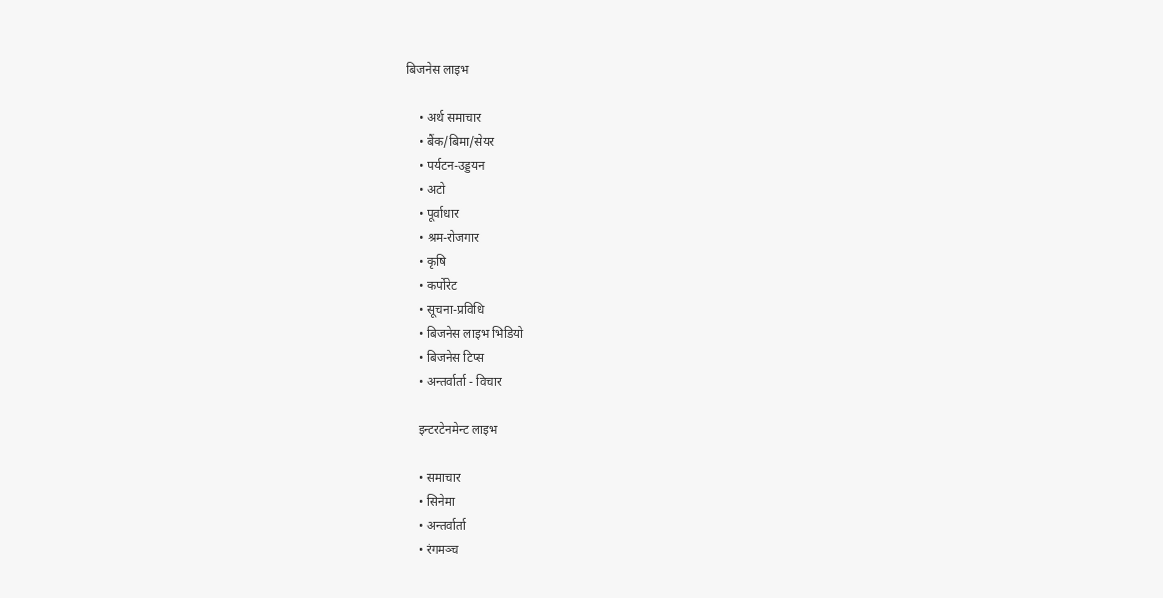बिजनेस लाइभ

    • अर्थ समाचार
    • बैंक/बिमा/सेयर
    • पर्यटन-उड्डयन
    • अटो
    • पूर्वाधार
    • श्रम-रोजगार
    • कृषि
    • कर्पोरेट
    • सूचना-प्रविधि
    • बिजनेस लाइभ भिडियो
    • बिजनेस टिप्स
    • अन्तर्वार्ता - विचार

    इन्टरटेनमेन्ट लाइभ

    • समाचार
    • सिनेमा
    • अन्तर्वार्ता
    • रंगमञ्च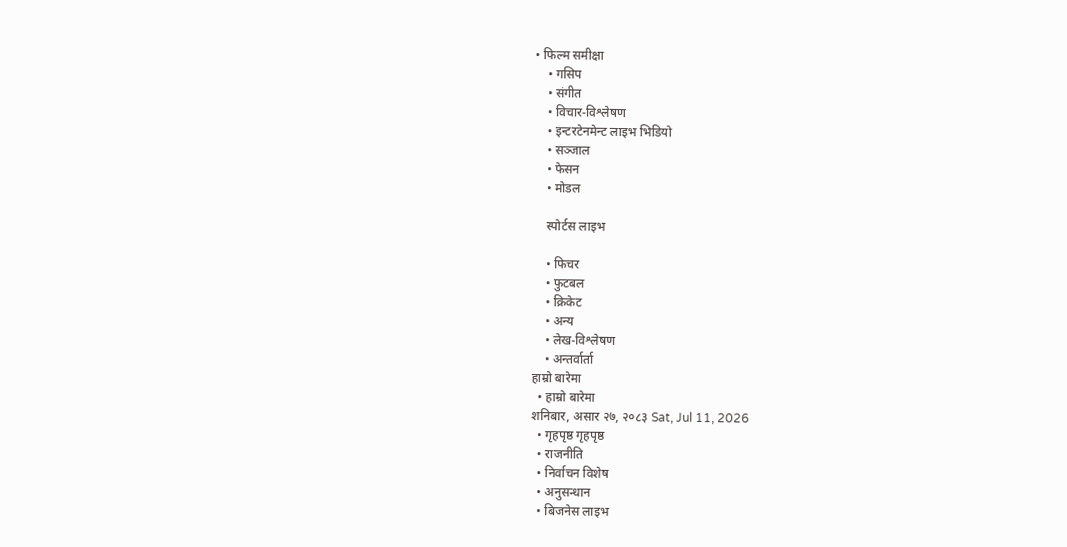• फिल्म समीक्षा
    • गसिप
    • संगीत
    • विचार-विश्लेषण
    • इन्टरटेनमेन्ट लाइभ भिडियो
    • सञ्जाल
    • फेसन
    • मोडल

    स्पोर्टस लाइभ

    • फिचर
    • फुटबल
    • क्रिकेट
    • अन्य
    • लेख-विश्लेषण
    • अन्तर्वार्ता
हाम्रो बारेमा
  • हाम्रो बारेमा
शनिबार, असार २७, २०८३ Sat, Jul 11, 2026
  • गृहपृष्ठ गृहपृष्ठ
  • राजनीति
  • निर्वाचन विशेष
  • अनुसन्धान
  • बिजनेस लाइभ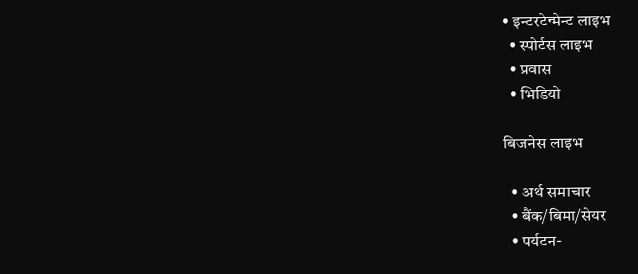• इन्टरटेन्मेन्ट लाइभ
  • स्पोर्टस लाइभ
  • प्रवास
  • भिडियो

बिजनेस लाइभ

  • अर्थ समाचार
  • बैंक/बिमा/सेयर
  • पर्यटन-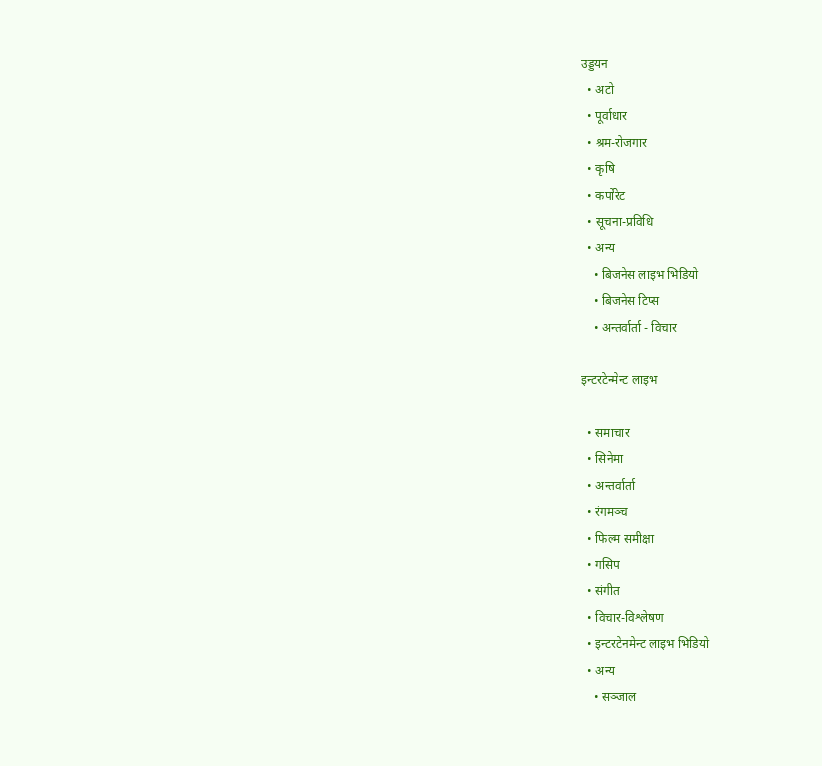उड्डयन
  • अटो
  • पूर्वाधार
  • श्रम-रोजगार
  • कृषि
  • कर्पोरेट
  • सूचना-प्रविधि
  • अन्य
    • बिजनेस लाइभ भिडियो
    • बिजनेस टिप्स
    • अन्तर्वार्ता - विचार

इन्टरटेन्मेन्ट लाइभ

  • समाचार
  • सिनेमा
  • अन्तर्वार्ता
  • रंगमञ्च
  • फिल्म समीक्षा
  • गसिप
  • संगीत
  • विचार-विश्लेषण
  • इन्टरटेनमेन्ट लाइभ भिडियो
  • अन्य
    • सञ्जाल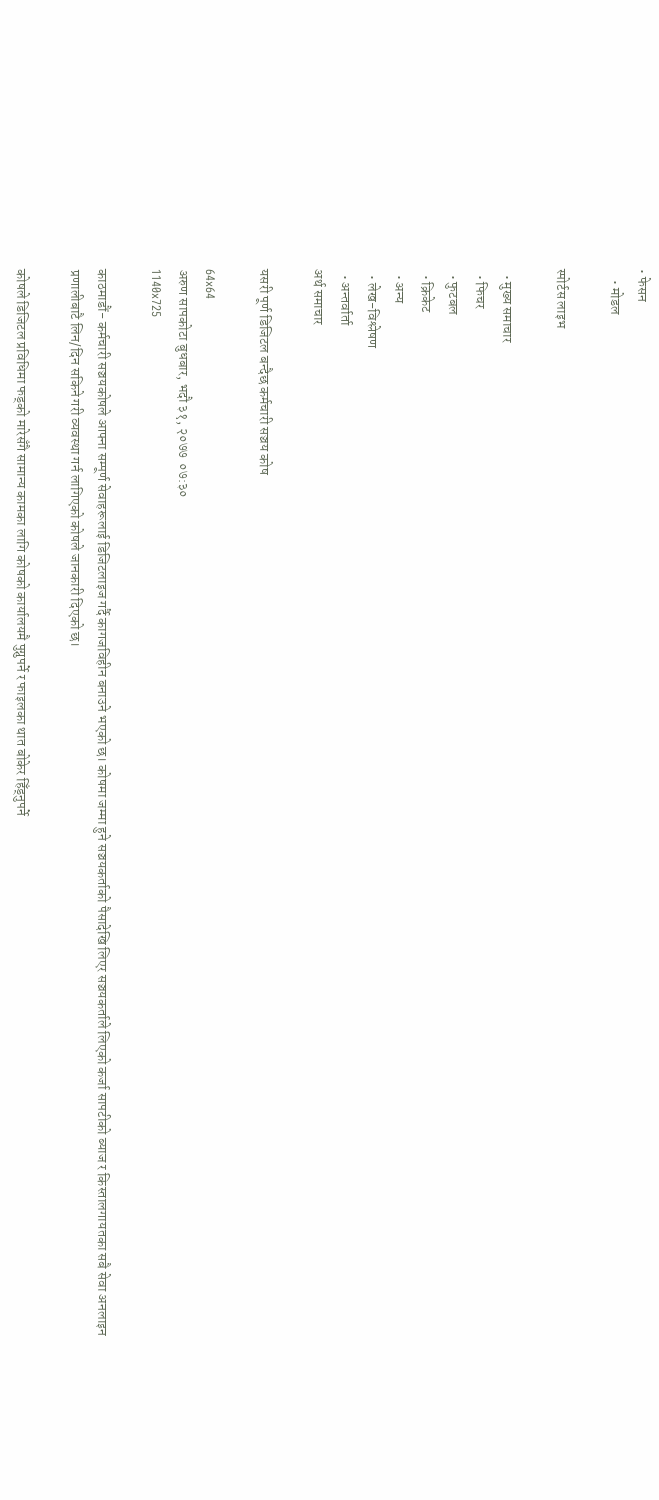• फेसन
    • मोडल

स्पोर्टस लाइभ

  • मुख्य समाचार
  • फिचर
  • फुटबल
  • क्रिकेट
  • अन्य
  • लेख-विश्लेषण
  • अन्तर्वार्ता
अर्थ समाचार

यसरी पूर्ण डिजिटल बन्दैछ कर्मचारी सञ्चय कोष

64x64
अरुण सापकोटा बुधबार, भदौ ३१, २०७७  ०७:३०
1140x725

काठमाडौं- कर्मचारी सञ्चयकोषले आफ्ना सम्पूर्ण सेवाहरूलाई डिजिटलाइज गर्दै कागजविहीन बनाउने भएको छ। कोषमा जम्मा हुने सञ्चयकर्ताको पैसादेखि लिएर सञ्चयकर्ताले लिएको कर्जा सापटीको ब्याज र किस्तालगायतका सबै सेवा अनलाइन प्रणालीबाटै लिन/दिन सकिने गरी व्यवस्था गर्न लागिएको कोषले जानकारी दिएको छ।

कोषले डिजिटल प्रविधिमा फड्को मारेसँगै सामान्य कामका लागि कोषको कार्यालयमै पुग्नुपर्ने र फाइलका थात बोकेर हिँड्नुपर्ने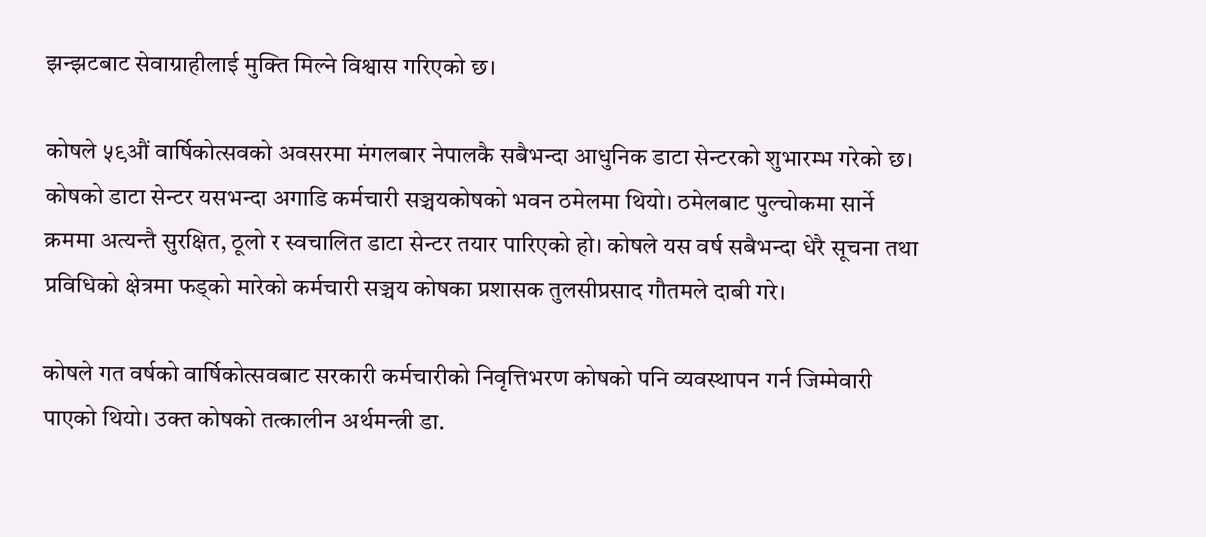झन्झटबाट सेवाग्राहीलाई मुक्ति मिल्ने विश्वास गरिएको छ।

कोषले ५९औं वार्षिकोत्सवको अवसरमा मंगलबार नेपालकै सबैभन्दा आधुनिक डाटा सेन्टरको शुभारम्भ गरेको छ। कोषको डाटा सेन्टर यसभन्दा अगाडि कर्मचारी सञ्चयकोषको भवन ठमेलमा थियो। ठमेलबाट पुल्चोकमा सार्ने क्रममा अत्यन्तै सुरक्षित, ठूलो र स्वचालित डाटा सेन्टर तयार पारिएको हो। कोषले यस वर्ष सबैभन्दा धेरै सूचना तथा प्रविधिको क्षेत्रमा फड्को मारेको कर्मचारी सञ्चय कोषका प्रशासक तुलसीप्रसाद गौतमले दाबी गरे।

कोषले गत वर्षको वार्षिकोत्सवबाट सरकारी कर्मचारीको निवृत्तिभरण कोषको पनि व्यवस्थापन गर्न जिम्मेवारी पाएको थियो। उक्त कोषको तत्कालीन अर्थमन्त्री डा.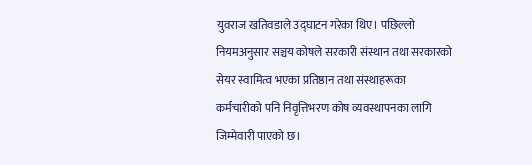युवराज खतिवडाले उद्घाटन गरेका थिए। पछिल्लो नियमअनुसार सञ्चय कोषले सरकारी संस्थान तथा सरकारको सेयर स्वामित्व भएका प्रतिष्ठान तथा संस्थाहरूका कर्मचारीको पनि निवृत्तिभरण कोष व्यवस्थापनका लागि जिम्मेवारी पाएको छ।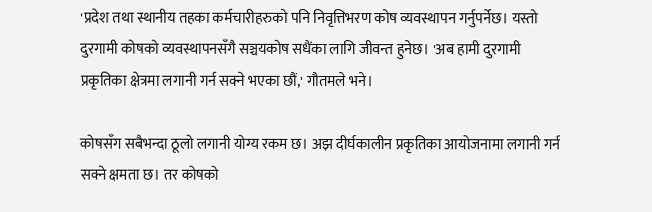'प्रदेश तथा स्थानीय तहका कर्मचारीहरुको पनि निवृत्तिभरण कोष व्यवस्थापन गर्नुपर्नेछ। यस्तो दुरगामी कोषको व्यवस्थापनसँगै सञ्चयकोष सधैंका लागि जीवन्त हुनेछ। 'अब हामी दुरगामी प्रकृतिका क्षेत्रमा लगानी गर्न सक्ने भएका छौं,' गौतमले भने।

कोषसँग सबैभन्दा ठूलो लगानी योग्य रकम छ। अझ दीर्घकालीन प्रकृतिका आयोजनामा लगानी गर्न सक्ने क्षमता छ। तर कोषको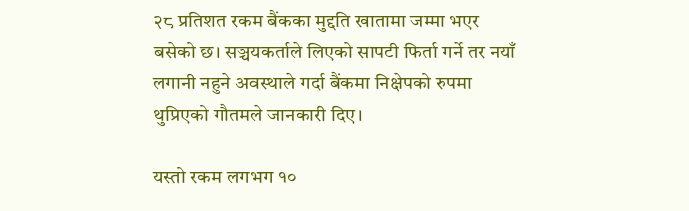२८ प्रतिशत रकम बैंकका मुद्दति खातामा जम्मा भएर बसेको छ। सञ्चयकर्ताले लिएको सापटी फिर्ता गर्ने तर नयाँ लगानी नहुने अवस्थाले गर्दा बैंकमा निक्षेपको रुपमा थुप्रिएको गौतमले जानकारी दिए।

यस्तो रकम लगभग १०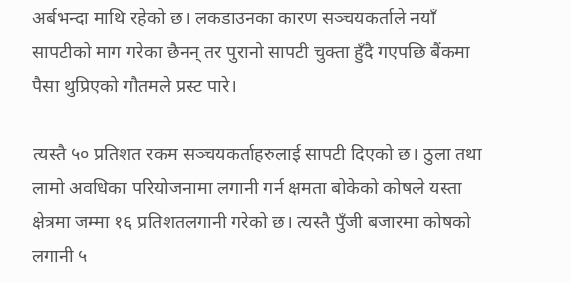अर्बभन्दा माथि रहेको छ। लकडाउनका कारण सञ्चयकर्ताले नयाँ सापटीको माग गरेका छैनन् तर पुरानो सापटी चुक्ता हुँदै गएपछि बैंकमा पैसा थुप्रिएको गौतमले प्रस्ट पारे।

त्यस्तै ५० प्रतिशत रकम सञ्चयकर्ताहरुलाई सापटी दिएको छ। ठुला तथा लामो अवधिका परियोजनामा लगानी गर्न क्षमता बोकेको कोषले यस्ता क्षेत्रमा जम्मा १६ प्रतिशतलगानी गरेको छ। त्यस्तै पुँजी बजारमा कोषको लगानी ५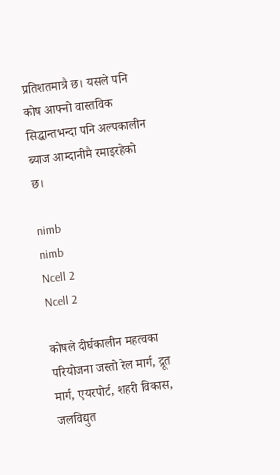प्रतिशतमात्रै छ। यसले पनि कोष आफ्नो वास्तविक सिद्धान्तभन्दा पनि अल्पकालीन ब्याज आम्दानीमै रमाइरहेको छ।

nimb
nimb
Ncell 2
Ncell 2

कोषले दीर्घकालीन महत्वका परियोजना जस्तो रेल मार्ग, द्रूत मार्ग, एयरपोर्ट, शहरी विकास, जलविद्युत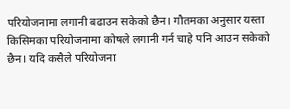परियोजनामा लगानी बढाउन सकेको छैन। गौतमका अनुसार यस्ता किसिमका परियोजनामा कोषले लगानी गर्न चाहे पनि आउन सकेको छैन। यदि कसैले परियोजना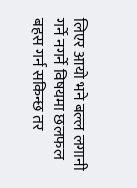लिएर आयो भने बल्ल लगानी गर्ने नगर्ने विषयमा छलफल बहस गर्न सकिन्छ तर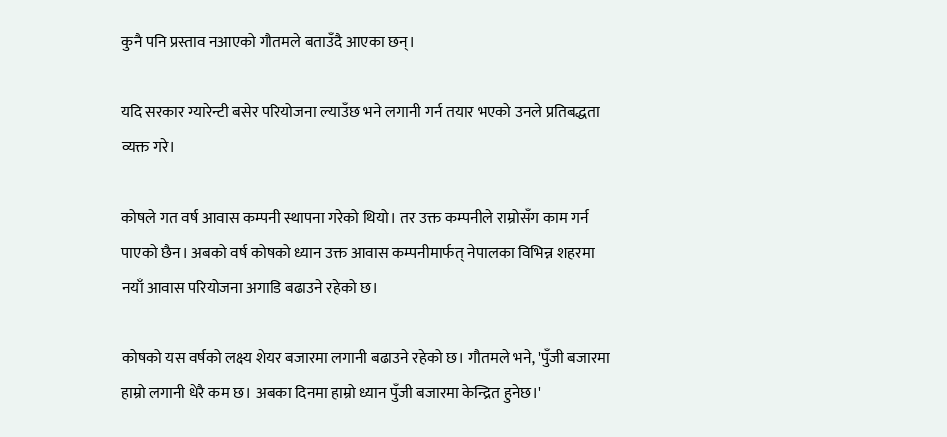कुनै पनि प्रस्ताव नआएको गौतमले बताउँदै आएका छन्।

यदि सरकार ग्यारेन्टी बसेर परियोजना ल्याउँछ भने लगानी गर्न तयार भएको उनले प्रतिबद्धता व्यक्त गरे।

कोषले गत वर्ष आवास कम्पनी स्थापना गरेको थियो। तर उक्त कम्पनीले राम्रोसँग काम गर्न पाएको छैन। अबको वर्ष कोषको ध्यान उक्त आवास कम्पनीमार्फत् नेपालका विभिन्न शहरमा नयाँ आवास परियोजना अगाडि बढाउने रहेको छ।

कोषको यस वर्षको लक्ष्य शेयर बजारमा लगानी बढाउने रहेको छ। गौतमले भने‚ 'पुँजी बजारमा हाम्रो लगानी धेरै कम छ। अबका दिनमा हाम्रो ध्यान पुँजी बजारमा केन्द्रित हुनेछ।'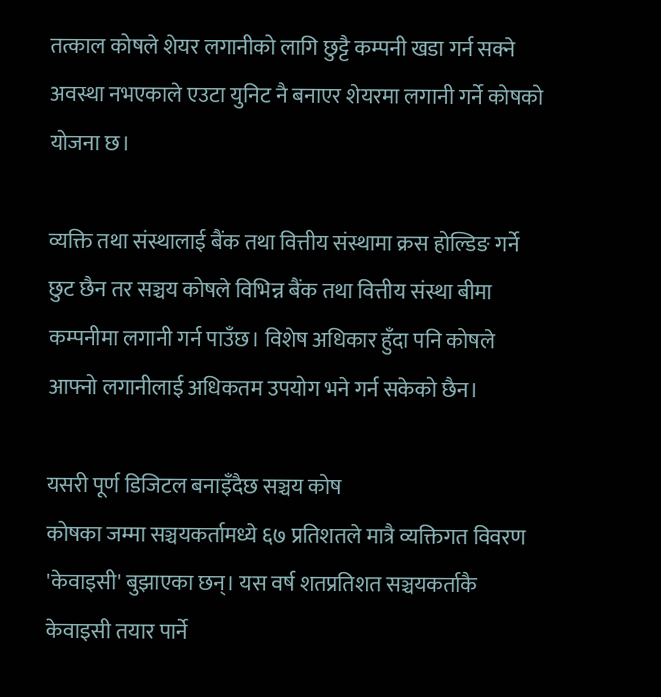तत्काल कोषले शेयर लगानीको लागि छुट्टै कम्पनी खडा गर्न सक्ने अवस्था नभएकाले एउटा युनिट नै बनाएर शेयरमा लगानी गर्ने कोषको योजना छ।

व्यक्ति तथा संस्थालाई बैंक तथा वित्तीय संस्थामा क्रस होल्डिङ गर्ने छुट छैन तर सञ्चय कोषले विभिन्न बैंक तथा वित्तीय संस्था बीमा कम्पनीमा लगानी गर्न पाउँछ। विशेष अधिकार हुँदा पनि कोषले आफ्नो लगानीलाई अधिकतम उपयोग भने गर्न सकेको छैन।

यसरी पूर्ण डिजिटल बनाइँदैछ सञ्चय कोष
कोषका जम्मा सञ्चयकर्तामध्ये ६७ प्रतिशतले मात्रै व्यक्तिगत विवरण 'केवाइसी' बुझाएका छन्। यस वर्ष शतप्रतिशत सञ्चयकर्ताकै केवाइसी तयार पार्ने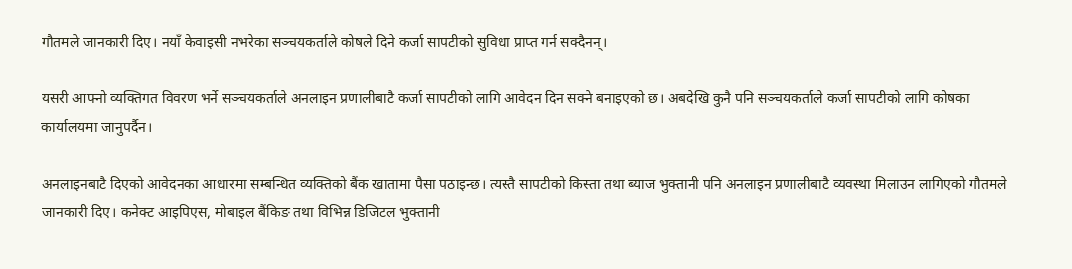गौतमले जानकारी दिए। नयाँ केवाइसी नभरेका सञ्चयकर्ताले कोषले दिने कर्जा सापटीको सुविधा प्राप्त गर्न सक्दैनन्।

यसरी आफ्नो व्यक्तिगत विवरण भर्ने सञ्चयकर्ताले अनलाइन प्रणालीबाटै कर्जा सापटीको लागि आवेदन दिन सक्ने बनाइएको छ। अबदेखि कुनै पनि सञ्चयकर्ताले कर्जा सापटीको लागि कोषका कार्यालयमा जानुपर्दैन।

अनलाइनबाटै दिएको आवेदनका आधारमा सम्बन्धित व्यक्तिको बैंक खातामा पैसा पठाइन्छ। त्यस्तै सापटीको किस्ता तथा ब्याज भुक्तानी पनि अनलाइन प्रणालीबाटै व्यवस्था मिलाउन लागिएको गौतमले जानकारी दिए। कनेक्ट आइपिएस, मोबाइल बैंकिङ तथा विभिन्न डिजिटल भुक्तानी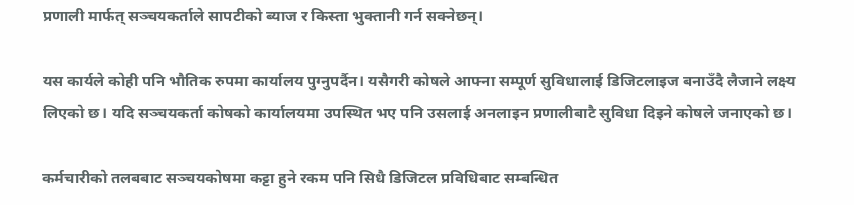प्रणाली मार्फत् सञ्चयकर्ताले सापटीको ब्याज र किस्ता भुक्तानी गर्न सक्नेछन्।

यस कार्यले कोही पनि भौतिक रुपमा कार्यालय पुग्नुपर्दैन। यसैगरी कोषले आफ्ना सम्पूर्ण सुविधालाई डिजिटलाइज बनाउँदै लैजाने लक्ष्य लिएको छ। यदि सञ्चयकर्ता कोषको कार्यालयमा उपस्थित भए पनि उसलाई अनलाइन प्रणालीबाटै सुविधा दिइने कोषले जनाएको छ।

कर्मचारीको तलबबाट सञ्चयकोषमा कट्टा हुने रकम पनि सिधै डिजिटल प्रविधिबाट सम्बन्धित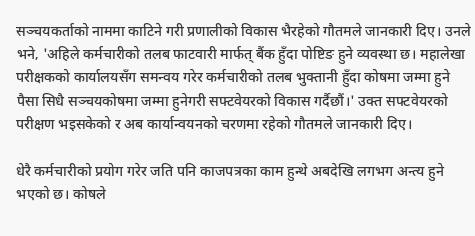सञ्चयकर्ताको नाममा काटिने गरी प्रणालीको विकास भैरहेको गौतमले जानकारी दिए। उनले भने‚ 'अहिले कर्मचारीको तलब फाटवारी मार्फत् बैंक हुँदा पोष्टिङ हुने व्यवस्था छ। महालेखा परीक्षकको कार्यालयसँग समन्वय गरेर कर्मचारीको तलब भुक्तानी हुँदा कोषमा जम्मा हुने पैसा सिधै सञ्चयकोषमा जम्मा हुनेगरी सफ्टवेयरको विकास गर्दैछौं।' उक्त सफ्टवेयरको परीक्षण भइसकेको र अब कार्यान्वयनको चरणमा रहेको गौतमले जानकारी दिए।

धेरै कर्मचारीको प्रयोग गरेर जति पनि काजपत्रका काम हुन्थे अबदेखि लगभग अन्त्य हुने भएको छ। कोषले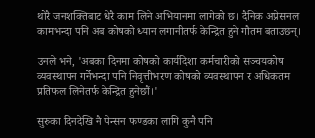थोरै जनशक्तिबाट धेरै काम लिने अभियानमा लागेको छ। दैनिक अप्रेसनल कामभन्दा पनि अब कोषको ध्यान लगानीतर्फ केन्द्रित हुने गौतम बताउछन्।

उनले भने‚ 'अबका दिनमा कोषको कार्यदिशा कर्मचारीको सञ्चयकोष व्यवस्थापन गर्नेभन्दा पनि निवृत्तीभरण कोषको व्यवस्थापन र अधिकतम प्रतिफल लिनेतर्फ केन्द्रित हुनेछौं।'

सुरुका दिनदेखि नै पेन्सन फण्डका लागि कुनै पनि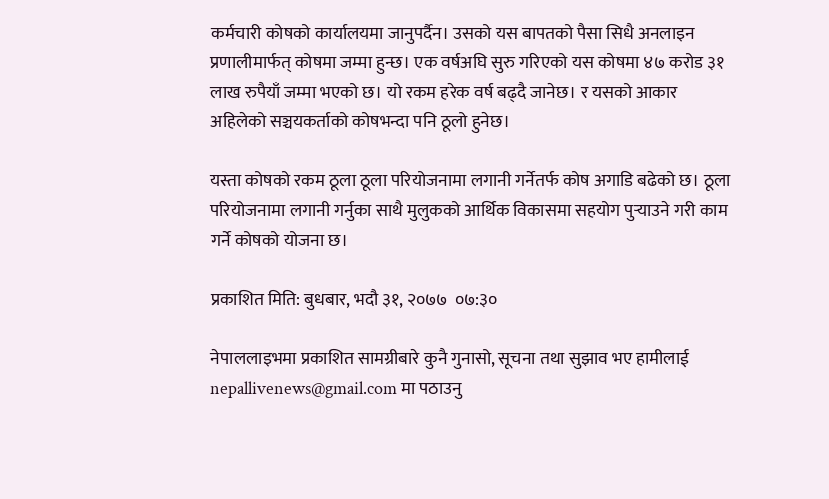कर्मचारी कोषको कार्यालयमा जानुपर्दैन। उसको यस बापतको पैसा सिधै अनलाइन प्रणालीमार्फत् कोषमा जम्मा हुन्छ। एक वर्षअघि सुरु गरिएको यस कोषमा ४७ करोड ३१ लाख रुपैयाँ जम्मा भएको छ। यो रकम हरेक वर्ष बढ्दै जानेछ। र यसको आकार अहिलेको सञ्चयकर्ताको कोषभन्दा पनि ठूलो हुनेछ।

यस्ता कोषको रकम ठूला ठूला परियोजनामा लगानी गर्नेतर्फ कोष अगाडि बढेको छ। ठूला परियोजनामा लगानी गर्नुका साथै मुलुकको आर्थिक विकासमा सहयोग पुर्‍याउने गरी काम गर्ने कोषको योजना छ।

प्रकाशित मिति: बुधबार, भदौ ३१, २०७७  ०७:३०

नेपाललाइभमा प्रकाशित सामग्रीबारे कुनै गुनासो, सूचना तथा सुझाव भए हामीलाई nepallivenews@gmail.com मा पठाउनु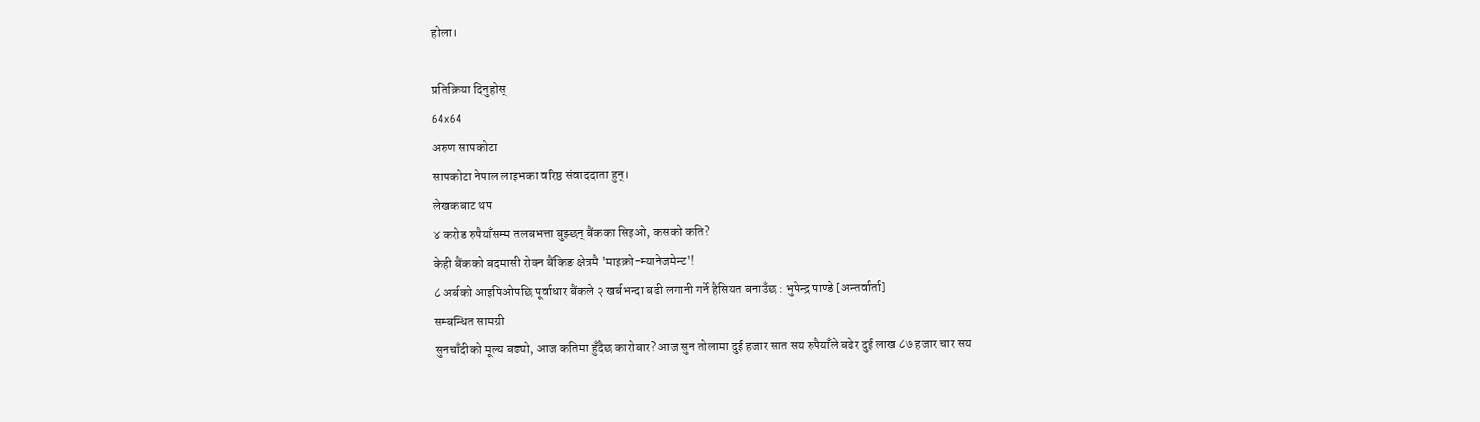होला।

प्रतिक्रिया दिनुहोस्
64x64
अरुण सापकोटा
सापकोटा नेपाल लाइभका वरिष्ठ संवाददाता हुन्।
लेखकबाट थप
४ करोड रुपैयाँसम्म तलबभत्ता बुझ्छन् बैंकका सिइओ, कसको कति?
केही बैंकको बदमासी रोक्न बैंकिङ क्षेत्रमै 'माइक्रो-म्यानेजमेन्ट'!
८ अर्बको आइपिओपछि पूर्वाधार बैंकले २ खर्बभन्दा बढी लगानी गर्ने हैसियत बनाउँछ : भुपेन्द्र पाण्डे [अन्तर्वार्ता]
सम्बन्धित सामग्री
सुनचाँदीको मूल्य बढ्यो, आज कतिमा हुँदैछ कारोबार? आज सुन तोलामा दुई हजार सात सय रुपैयाँले बढेर दुई लाख ८७ हजार चार सय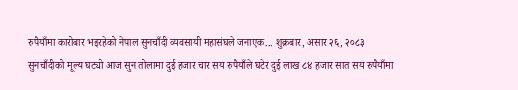रुपैयाँमा कारोबार भइरहेको नेपाल सुनचाँदी व्यवसायी महासंघले जनाएक... शुक्रबार, असार २६, २०८३
सुनचाँदीको मूल्य घट्यो आज सुन तोलामा दुई हजार चार सय रुपैयाँले घटेर दुई लाख ८४ हजार सात सय रुपैयाँमा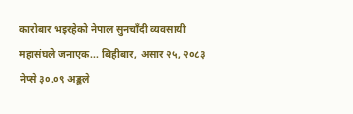कारोबार भइरहेको नेपाल सुनचाँदी व्यवसायी महासंघले जनाएक... बिहीबार, असार २५, २०८३
नेप्से ३०.०९ अङ्कले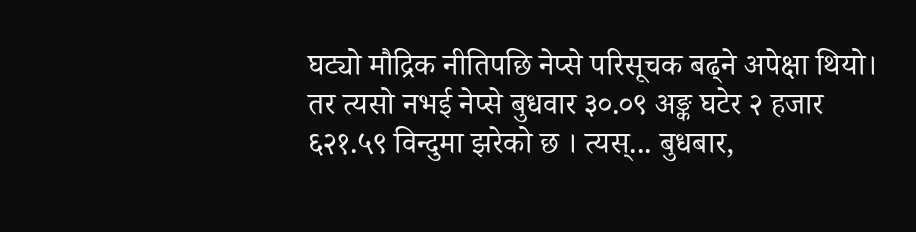घट्यो मौद्रिक नीतिपछि नेप्से परिसूचक बढ्ने अपेक्षा थियो। तर त्यसो नभई नेप्से बुधवार ३०.०९ अङ्क घटेर २ हजार ६२१.५९ विन्दुमा झरेको छ । त्यस्... बुधबार,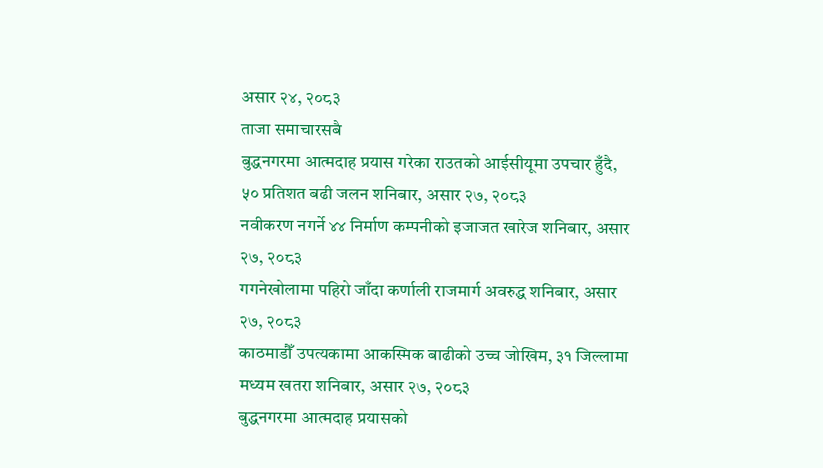असार २४, २०८३
ताजा समाचारसबै
बुद्धनगरमा आत्मदाह प्रयास गरेका राउतको आईसीयूमा उपचार हुँदै, ५० प्रतिशत बढी जलन शनिबार, असार २७, २०८३
नवीकरण नगर्ने ४४ निर्माण कम्पनीको इजाजत खारेज शनिबार, असार २७, २०८३
गगनेखोलामा पहिरो जाँदा कर्णाली राजमार्ग अवरुद्ध शनिबार, असार २७, २०८३
काठमाडौँ उपत्यकामा आकस्मिक बाढीको उच्च जोखिम, ३१ जिल्लामा मध्यम खतरा शनिबार, असार २७, २०८३
बुद्धनगरमा आत्मदाह प्रयासको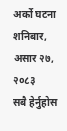अर्को घटना शनिबार, असार २७, २०८३
सबै हेर्नुहोस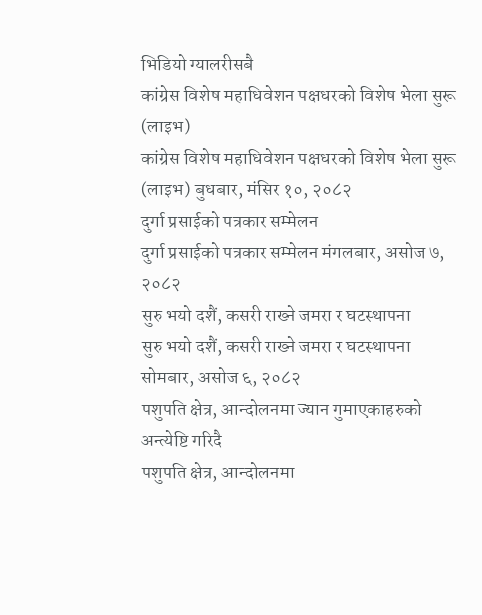भिडियो ग्यालरीसबै
कांग्रेस विशेष महाधिवेशन पक्षधरको विशेष भेला सुरू (लाइभ)
कांग्रेस विशेष महाधिवेशन पक्षधरको विशेष भेला सुरू (लाइभ) बुधबार, मंसिर १०, २०८२
दुर्गा प्रसाईको पत्रकार सम्मेलन
दुर्गा प्रसाईको पत्रकार सम्मेलन मंगलबार, असोज ७, २०८२
सुरु भयो दशैं, कसरी राख्ने जमरा र घटस्थापना
सुरु भयो दशैं, कसरी राख्ने जमरा र घटस्थापना सोमबार, असोज ६, २०८२
पशुपति क्षेत्र, आन्दोलनमा ज्यान गुमाएकाहरुको अन्त्येष्टि गरिदै
पशुपति क्षेत्र, आन्दोलनमा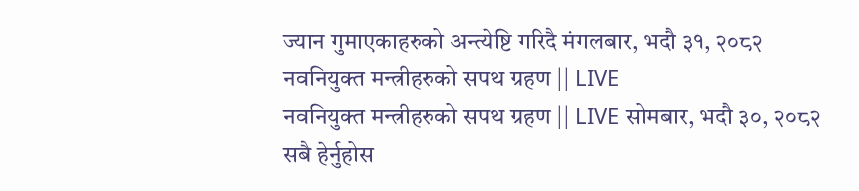ज्यान गुमाएकाहरुको अन्त्येष्टि गरिदै मंगलबार, भदौ ३१, २०८२
नवनियुक्त मन्त्रीहरुको सपथ ग्रहण || LIVE
नवनियुक्त मन्त्रीहरुको सपथ ग्रहण || LIVE सोमबार, भदौ ३०, २०८२
सबै हेर्नुहोस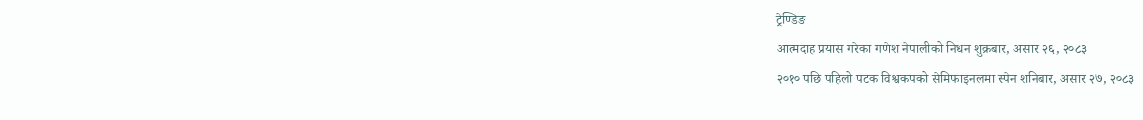ट्रेण्डिङ
आत्मदाह प्रयास गरेका गणेश नेपालीको निधन शुक्रबार, असार २६, २०८३
२०१० पछि पहिलो पटक विश्वकपको सेमिफाइनलमा स्पेन शनिबार, असार २७, २०८३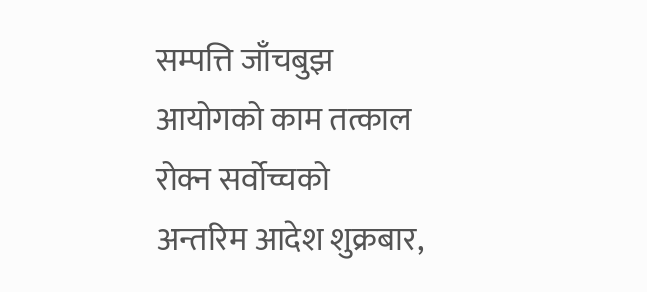सम्पत्ति जाँचबुझ आयोगको काम तत्काल रोक्न सर्वोच्चको अन्तरिम आदेश शुक्रबार,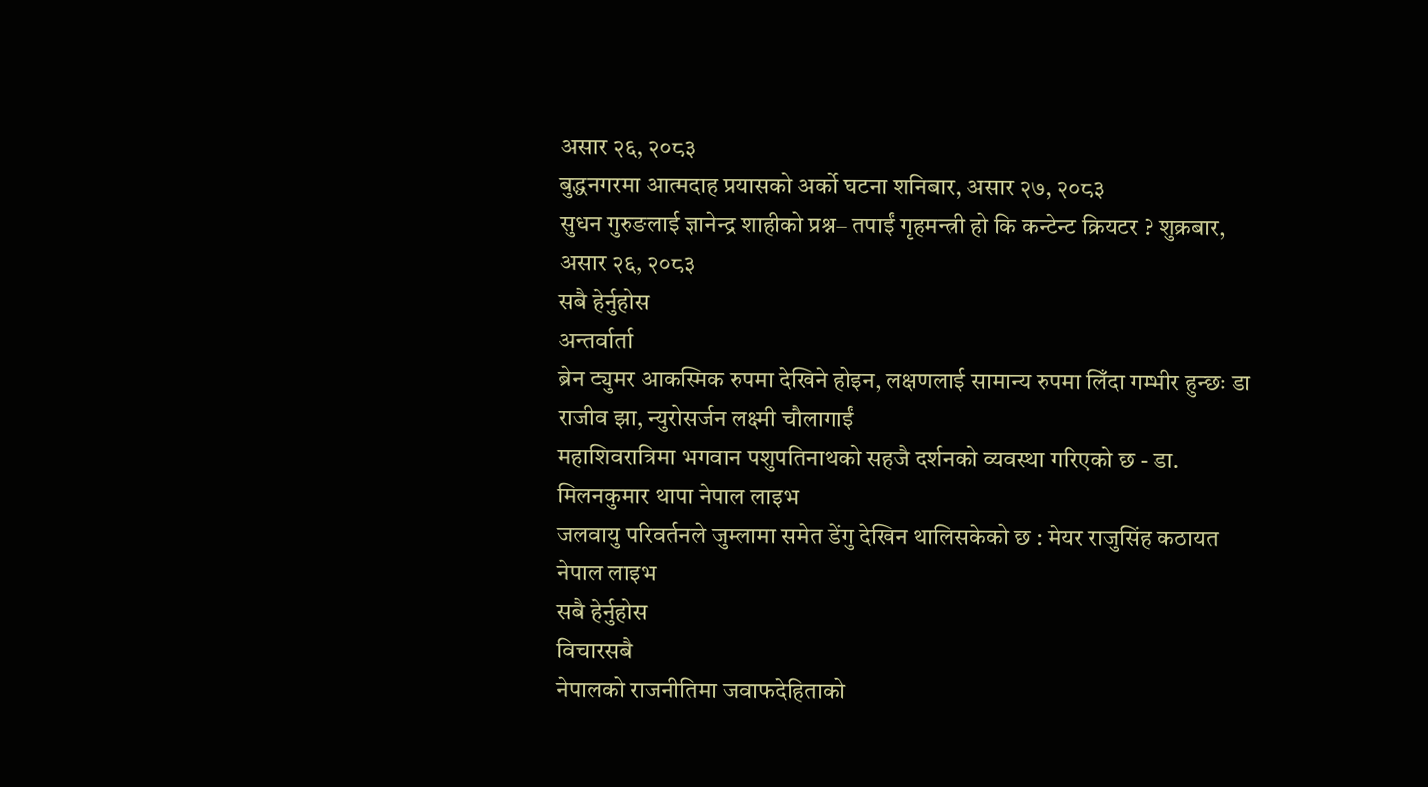असार २६, २०८३
बुद्धनगरमा आत्मदाह प्रयासको अर्को घटना शनिबार, असार २७, २०८३
सुधन गुरुङलाई ज्ञानेन्द्र शाहीको प्रश्न– तपाईं गृहमन्त्री हो कि कन्टेन्ट क्रियटर ? शुक्रबार, असार २६, २०८३
सबै हेर्नुहोस
अन्तर्वार्ता
ब्रेन ट्युमर आकस्मिक रुपमा देखिने होइन, लक्षणलाई सामान्य रुपमा लिँदा गम्भीर हुन्छः डा राजीव झा, न्युरोसर्जन लक्ष्मी चौलागाईं
महाशिवरात्रिमा भगवान पशुपतिनाथको सहजै दर्शनको व्यवस्था गरिएको छ - डा. मिलनकुमार थापा नेपाल लाइभ
जलवायु परिवर्तनले जुम्लामा समेत डेंगु देखिन थालिसकेको छ : मेयर राजुसिंह कठायत  नेपाल लाइभ
सबै हेर्नुहोस
विचारसबै
नेपालको राजनीतिमा जवाफदेहिताको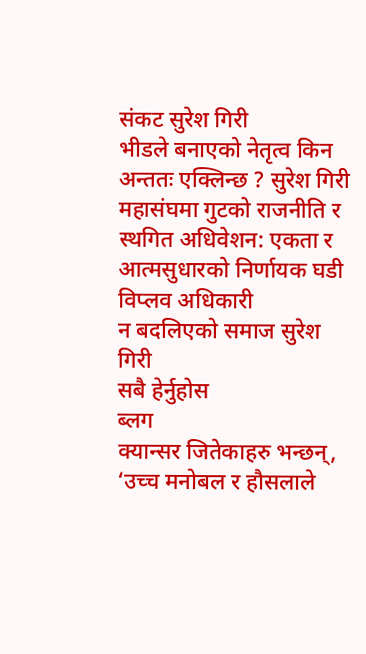संकट सुरेश गिरी
भीडले बनाएको नेतृत्व किन अन्ततः एक्लिन्छ ? सुरेश गिरी
महासंघमा गुटको राजनीति र स्थगित अधिवेशन: एकता र आत्मसुधारको निर्णायक घडी विप्लव अधिकारी
न बदलिएको समाज सुरेश गिरी
सबै हेर्नुहोस
ब्लग
क्यान्सर जितेकाहरु भन्छन्, ‘उच्च मनोबल र हौसलाले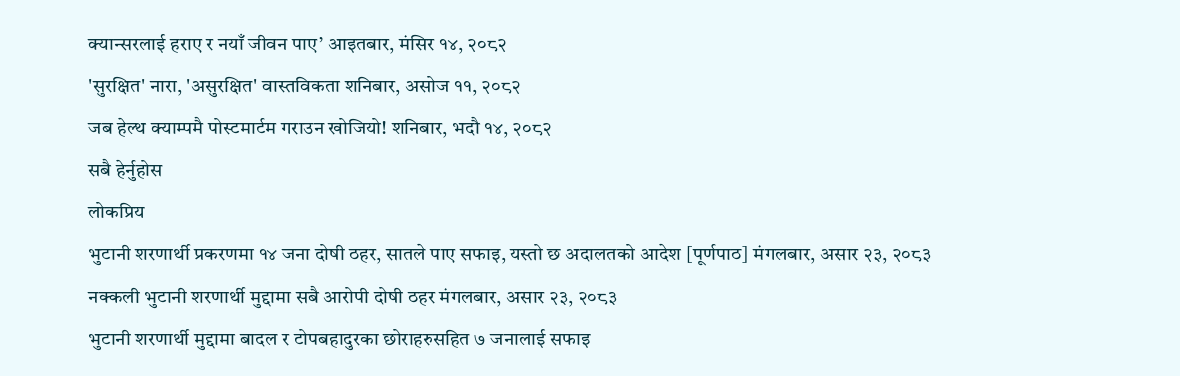क्यान्सरलाई हराए र नयाँ जीवन पाए’ आइतबार, मंसिर १४, २०८२
'सुरक्षित' नारा, 'असुरक्षित' वास्तविकता शनिबार, असोज ११, २०८२
जब हेल्थ क्याम्पमै पोस्टमार्टम गराउन खोजियो! शनिबार, भदौ १४, २०८२
सबै हेर्नुहोस
लोकप्रिय
भुटानी शरणार्थी प्रकरणमा १४ जना दोषी ठहर, सातले पाए सफाइ, यस्तो छ अदालतको आदेश [पूर्णपाठ] मंगलबार, असार २३, २०८३
नक्कली भुटानी शरणार्थी मुद्दामा सबै आरोपी दोषी ठहर मंगलबार, असार २३, २०८३
भुटानी शरणार्थी मुद्दामा बादल र टोपबहादुरका छोराहरुसहित ७ जनालाई सफाइ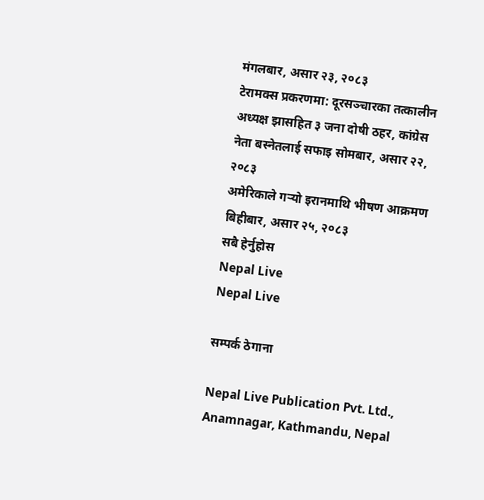मंगलबार, असार २३, २०८३
टेरामक्स प्रकरणमा: दूरसञ्चारका तत्कालीन अध्यक्ष झासहित ३ जना दोषी ठहर, कांग्रेस नेता बस्नेतलाई सफाइ सोमबार, असार २२, २०८३
अमेरिकाले गर्‍यो इरानमाथि भीषण आक्रमण बिहीबार, असार २५, २०८३
सबै हेर्नुहोस
Nepal Live
Nepal Live

सम्पर्क ठेगाना

Nepal Live Publication Pvt. Ltd.,
Anamnagar, Kathmandu, Nepal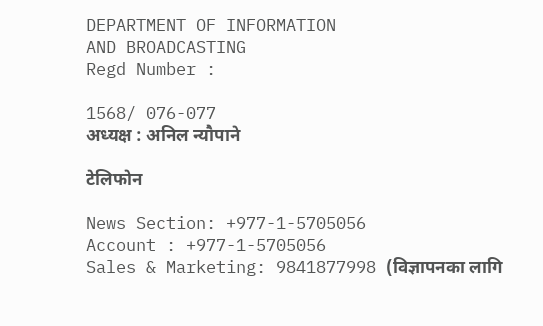DEPARTMENT OF INFORMATION
AND BROADCASTING
Regd Number :

1568/ 076-077
अध्यक्ष : अनिल न्यौपाने

टेलिफोन

News Section: +977-1-5705056
Account : +977-1-5705056
Sales & Marketing: 9841877998 (विज्ञापनका लागि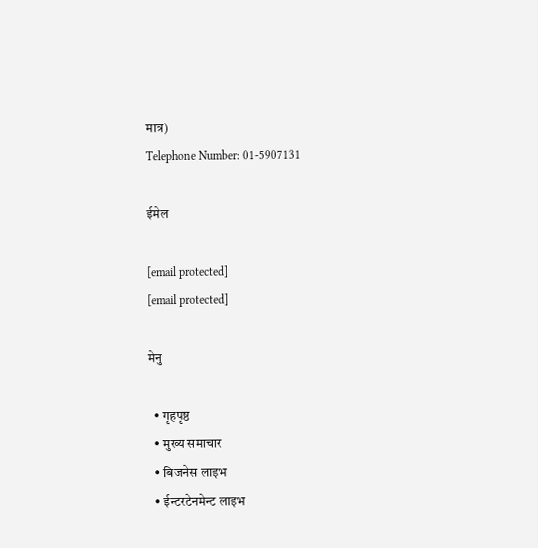मात्र)
Telephone Number: 01-5907131

ईमेल

[email protected]
[email protected]

मेनु

  • गृहपृष्ठ
  • मुख्य समाचार
  • बिजनेस लाइभ
  • ईन्टरटेनमेन्ट लाइभ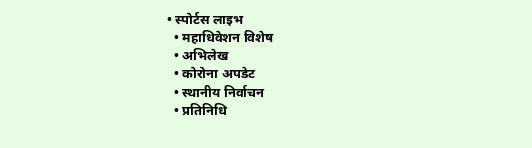• स्पोर्टस लाइभ
  • महाधिवेशन विशेष
  • अभिलेख
  • कोरोना अपडेट
  • स्थानीय निर्वाचन
  • प्रतिनिधि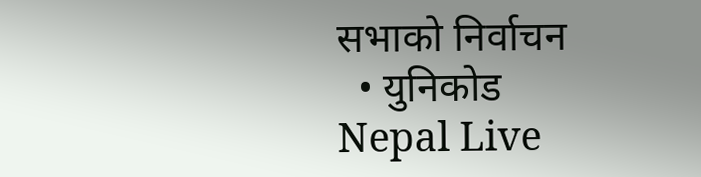सभाको निर्वाचन
  • युनिकोड
Nepal Live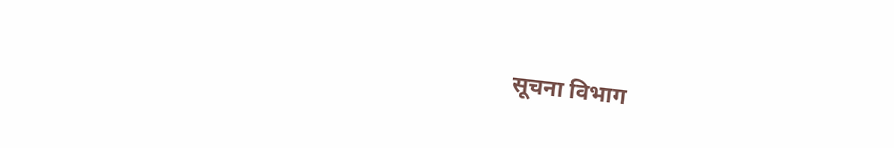सूचना विभाग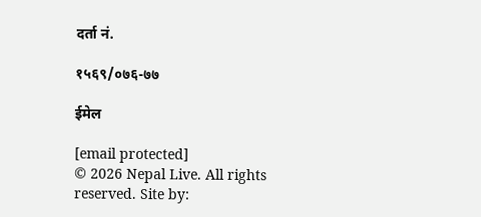दर्ता नं.

१५६९/०७६-७७

ईमेल

[email protected]
© 2026 Nepal Live. All rights reserved. Site by: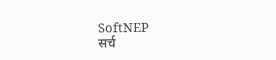SoftNEP
सर्च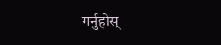गर्नुहोस्